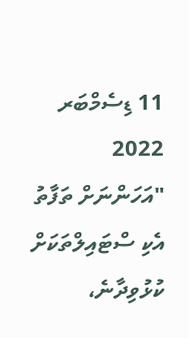11 ޑިސެމްބަރ 2022
"އަހަންނަށް ތަފާތު އެކި ސްޓައިލްތަކަށް ކުޅުވިދާނެ،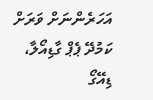އަހަރެންނަށް ވަރަށް ކަމުދޭ ޕެޕް ގާޑިއޯލާ، ޑިއޭގޯ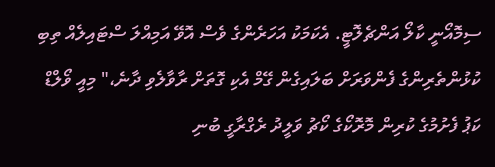ސިމޮއޯނީ ކާލޯ އަންޗެލޮޓީ. އެކަމަކު އަހަރެންގެ ވެސް އޮވޭ އަމިއްލަ ސްޓައިލެއް ތިބި ކުޅުންތެރިންގެ ފެންވަރަށް ބަލައިގެން ގޭމް އެކި ގޮތަށް ރާވާލެވި ދާނެ،" މިއީ ވޯލްޑް ކަޕު ފެށުމުގެ ކުރިން މޮރޮކޯގެ ކޯޗު ވަލީދު ރެގްރާގީ ބުނި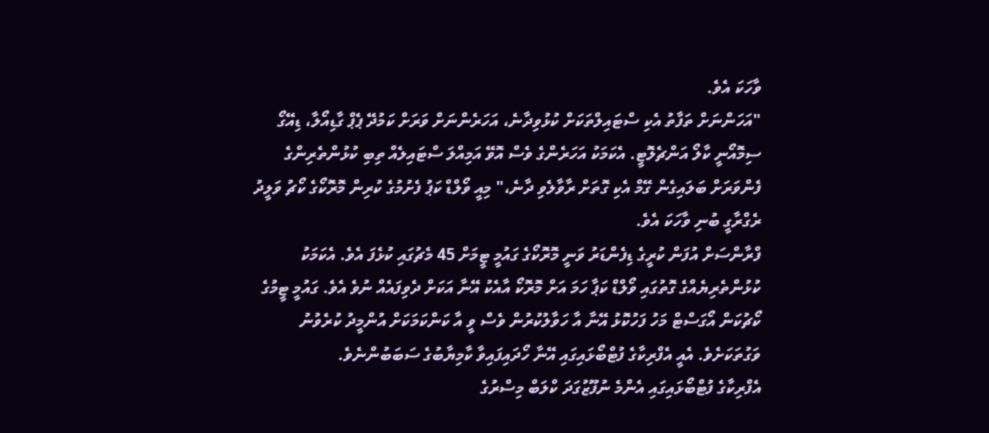ވާހަކަ އެވެ.
"އަހަންނަށް ތަފާތު އެކި ސްޓައިލްތަކަށް ކުޅުވިދާނެ، އަހަރެންނަށް ވަރަށް ކަމުދޭ ޕެޕް ގާޑިއޯލާ، ޑިއޭގޯ ސިމޮއޯނީ ކާލޯ އަންޗެލޮޓީ. އެކަމަކު އަހަރެންގެ ވެސް އޮވޭ އަމިއްލަ ސްޓައިލެއް ތިބި ކުޅުންތެރިންގެ ފެންވަރަށް ބަލައިގެން ގޭމް އެކި ގޮތަށް ރާވާލެވި ދާނެ،" މިއީ ވޯލްޑް ކަޕު ފެށުމުގެ ކުރިން މޮރޮކޯގެ ކޯޗު ވަލީދު ރެގްރާގީ ބުނި ވާހަކަ އެވެ.
ފްރާންސަށް އުފަން ކުރީގެ ޑިފެންޑަރު ވަނީ މޮރޮކޯގެ ގައުމީ ޓީމަށް 45 މެޗުގައި ކުޅެފަ އެވެ. އެކަމަކު ކުޅުންތެރިޔެއްގެ ގޮތުގައި ވޯލްޑް ކަޕާ ހަމަ އަށް މޮރޮކޯ އާއެކު އޭނާ އަކަށް ދެވިފައެއް ނުވެ އެވެ. ގައުމީ ޓީމުގެ ކޯޗުކަން އޯގަސްޓް މަހު ފަހުކޮޅު އޭނާ އާ ހަވާލުކުރުން ވެސް ވީ އާ ކަންކަމަކަށް އުންމީދު ކުރެވުނު ވަގުތަކަށެވެ. އެއީ އެފްރިކާގެ ފުޓްބޯޅައިގައި އޭނާ ހޯދައިފައިވާ ކާމިޔާބުގެ ސަބަބުންނެވެ.
އެފްރިކާގެ ފުޓްބޯޅައިގައި އެންމެ ނުފޫޒުގަދަ ކްލަބް މިސްރުގެ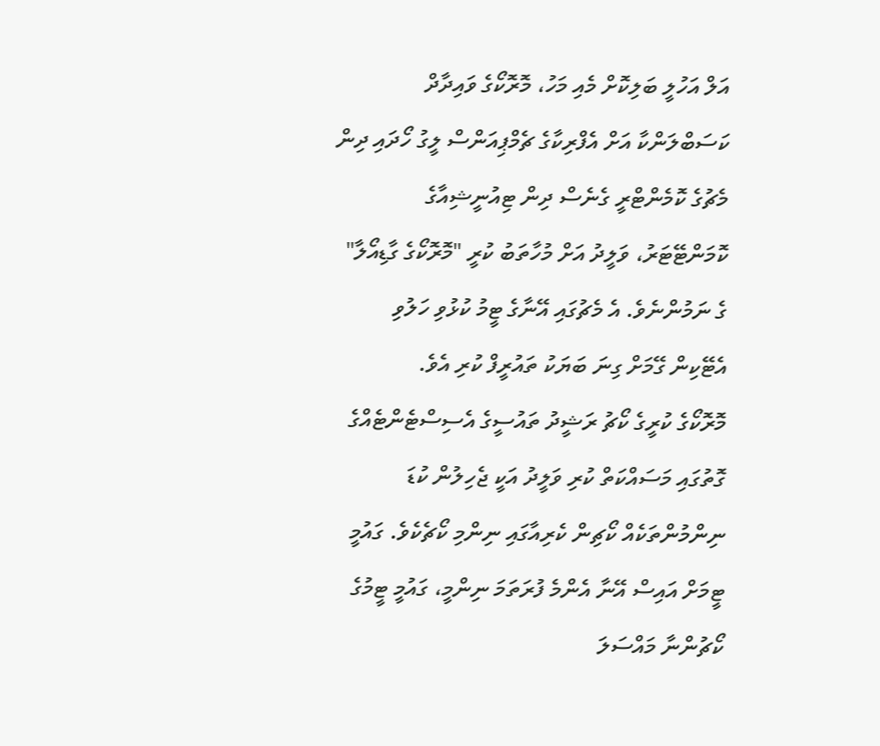އަލް އަހުލީ ބަލިކޮށް މެއި މަހު، މޮރޮކޯގެ ވައިދާދް ކަސަބްލަންކާ އަށް އެފްރިކާގެ ޗެމްޕިއަންސް ލީގު ހޯދައި ދިން މެޗުގެ ކޮމެންޓްރީ ގެނެސް ދިން ޓިއުނީޝިއާގެ ކޮމަންޓޭޓަރު، ވަލީދު އަށް މުހާތަބު ކުރީ "މޮރޮކޯގެ ގާޑިއޯލާ" ގެ ނަމުންނެވެ. އެ މެޗުގައި އޭނާގެ ޓީމު ކުޅުވި ހަލުވި އެޓޭކިން ގޭމަށް ގިނަ ބަޔަކު ތައުރީފް ކުރި އެވެ.
މޮރޮކޯގެ ކުރީގެ ކޯޗު ރަޝީދު ތައުސީގެ އެސިސްޓެންޓެއްގެ ގޮތުގައި މަސައްކަތް ކުރި ވަލީދު އަކީ ޖެހިލުން ކުޑަ ނިންމުންތަކެއް ކޯޗިން ކެރިއާގައި ނިންމި ކޯޗެކެވެ. ގައުމީ ޓީމަށް އައިސް އޭނާ އެންމެ ފުރަތަމަ ނިންމީ، ގައުމީ ޓީމުގެ ކޯޗުންނާ މައްސަލަ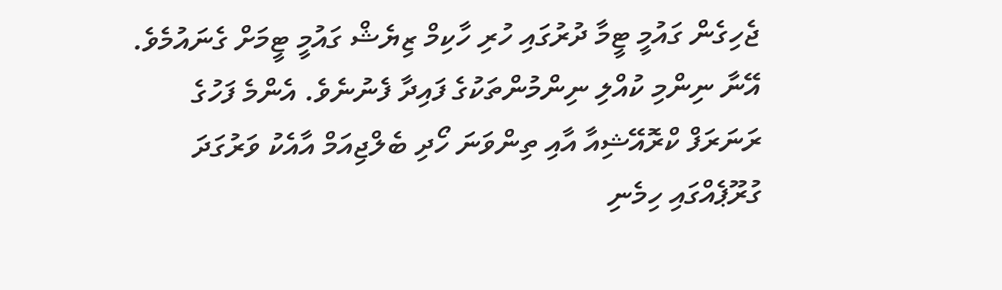ޖެހިގެން ގައުމީ ޓީމާ ދުރުގައި ހުރި ހާކިމް ޒިޔެޝް ގައުމީ ޓީމަށް ގެނައުމެވެ.
އޭނާ ނިންމި ކުއްލި ނިންމުންތަކުގެ ފައިދާ ފެނުނެވެ. އެންމެ ފަހުގެ ރަނަރަފް ކްރޮއޭޝިއާ އާއި ތިންވަނަ ހޯދި ބެލްޖިއަމް އާއެކު ވަރުގަދަ ގުރޫޕެއްގައި ހިމެނި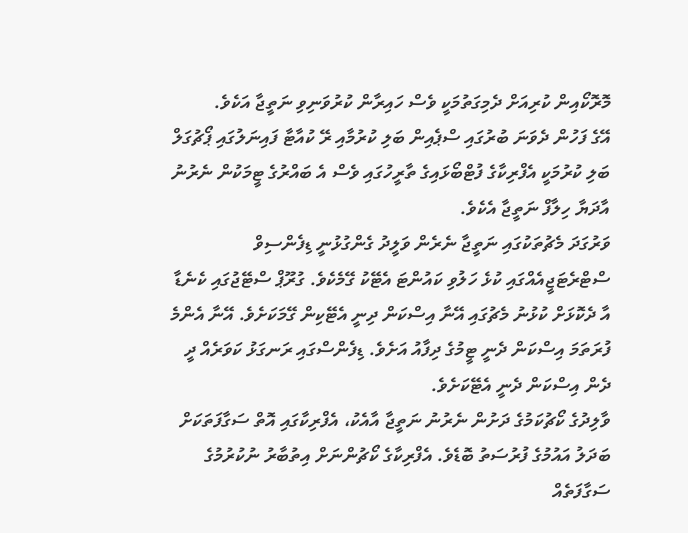މޮރޮކޯއިން ކުރިއަށް ދެމިގަތުމަކީ ވެސް ހައިރާން ކުރުވަނިވި ނަތީޖާ އަކެވެ.
އޭގެ ފަހުން ދެވަނަ ބުރުގައި ސްޕެއިން ބަލި ކުރުމާއި ރޭ ކުއާޓާ ފައިނަލުގައި ޕޯޗުގަލް ބަލި ކުރުމަކީ އެފްރިކާގެ ފުޓްބޯޅައިގެ ތާރީހުގައި ވެސް އެ ބައްރުގެ ޓީމަކުން ނެރުނު އާދަޔާ ހިލާފް ނަތީޖާ އެކެވެ.
ވަރުގަދަ މެޗުތަކުގައި ނަތީޖާ ނެރެން ވަލީދު ގެންގުޅުނީ ޑިފެންސިވް ސްޓްރެޓަޖީއެއްގައި ކުޅެ ހަލުވި ކައުންޓަ އެޓޭކު ގޭމެކެވެ. ގުރޫޕް ސްޓޭޖުގައި ކެނެޑާ އާ ދެކޮޅަށް ކުޅުނު މެޗުގައި އޭނާ އިސްކަން ދިނީ އެޓޭކިން ގޭމަކަށެވެ. އޭނާ އެންމެ ފުރަތަމަ އިސްކަން ދެނީ ޓީމުގެ ދިފާއު އަށެވެ. ޑިފެންސްގައި ރަނގަޅު ކަވަރެއް ދީ ދެން އިސްކަން ދެނީ އެޓޭކަށެވެ.
ވާލިދުގެ ކޯޗުކަމުގެ ދަށުން ނެރުނު ނަތީޖާ އާއެކު، އެފްރިކާގައި އޮތް ސަގާފަތަކަށް ބަދަލު އައުމުގެ ފުރުސަތު ބޮޑެވެ. އެފްރިކާގެ ކޯޗުންނަށް އިތުބާރު ނުކުރުމުގެ ސަގާފަތެއް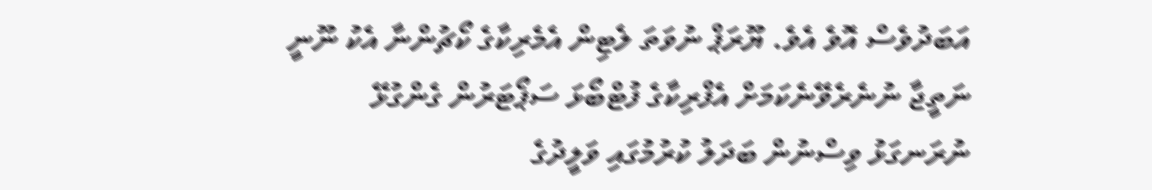އަބަދުވެސް އޮވެ އެވެ. ޔޫރަޕް ނުވަތަ ލެޓިން އެމެރިކާގެ ކޯޗުންނާ އެކު ނޫނީ ނަތީޖާ ނުނެރެވޭނެކަމަށް އެފްރިކާގެ ފުޓްބޯޅަ ސަޕޯޓަރުން ގެންގުޅޭ ނުރަނގަޅު ވިސްނުން ބަދަލު ކުރުމުގައި ވަލީދުގެ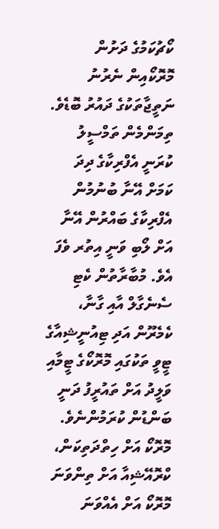ކޯޗުކަމުގެ ދަށުން މޮރޮކޯއިން ނެރުނު ނަތީޖާތަކުގެ ދައުރު ބޮޑެވެ.
ތިމަންމެން ތަމްސީލު ކުރަނީ އެފްރިކާގެ ދިދަ ކަމަށް އޭނާ ބުނުމުން އެފްރިކާގެ ބައްރުން އޭނާ އަށް ލޯބި ވަނީ އިތުރ ވެފަ އެވެ. މުބާރާތުން ކެޓި ސެނެގާލް އާއި ގާނާ، ކެމެރޫން އަދި ޓިއުނީޝިއާގެ ޓީވީ ތަކުގައި މޮރޮކޯގެ ޓީމާއި ވަލީދު އަށް ތައުރީފު ދަނީ ބަންޑުން ކުރަމުންނެވެ.
މޮރޮކޯ އަށް ހިތްދަތިކަން، ކްރޮއޭޝިއާ އަށް ތިންވަނަ
މޮރޮކޯ އަށް އެއްވަނަ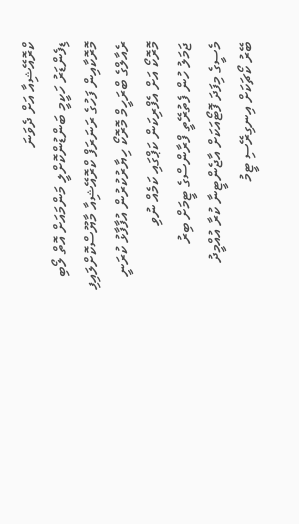ކްރޮއޭޝިއާ އަށް ދެވަނަ
ޑިފެންޑަރު ހަކީމީ ބަންޑުންކޮށްލީ މަންމައަށް އޮތް ލޯބި
މޮރޮކާއިން ފަހުގެ ރަނަރަފް ކްރޮއޭޝިއާ މާޔޫސްކޮށްލައިފި
ރެއާލްގެ ބްރަހީމް މޮރޮކޯ ހިޔާރުކުރުން އުފާފާޅު ކުރަނީ
މޮރޮކޯ އަށް އެފްރިކަން ކަޕްގައި ކަމެއް ނުވި
ޖަމަލު ހުން ފެތުރޭތީ ފްރާންސްގެ ޓީމަށް ބިރު
މެސީގެ މިފަދަ ފޮޓޯއަކަށް އާޖެންޓީނާ ކުރާ އުއްމީދު
ބޭރު ކޯޗަކަށް އިނގިރޭސި ޓީމު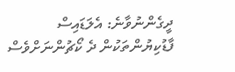ދީގެންނުވާނެ: އެލަޑައިސް
ފާޑުކިޔުންތަކުން ދެ ކޯޗުންނަށްވެސް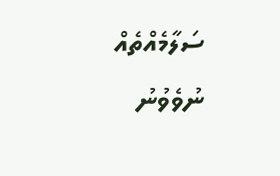ސަލާމެއްތެއް ނުވެވުނު